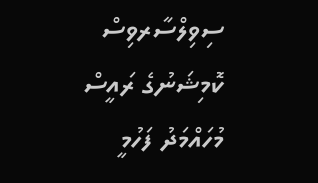ސިވިލްސާރވިސް ކޮމިޝަނުގެ ރައީސް މުހައްމަދު ފަހުމީ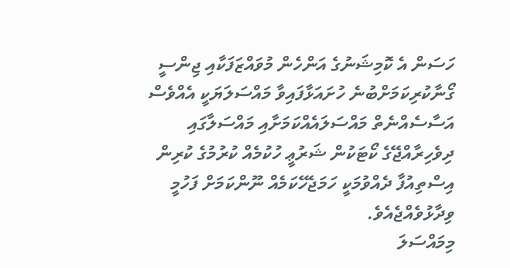ހަސަން އެ ކޮމިޝަނުގެ އަންހެން މުވައްޒަފަކާއި ޖިންސީ ގޯނާކުރިކަމަށްބުނެ ހުށައަޅާފައިވާ މައްސަލަޔަކީ އެއްވެސް އަސާސެއްނެތް މައްސަލައެއްކަމަށާއި މައްސަލާގައި ދިވެހިރާއްޖޭގެ ކޯޓަކުން ޝަރުޢީ ހުކުމެއް ކުރުމުގެ ކުރިން އިސްތިއުފާ ދެއްވުމަކީ ހަމަޖެހޭކަމެއް ނޫންކަމަށް ފަހުމީ ވިދާޅުވެއްޖެއެވެ.
މިމައްސަލަ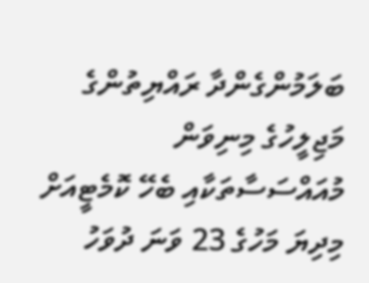ބަލަމުންގެންދާ ރައްޔިތުންގެ މަޖިލީހުގެ މިނިވަން މުއައްސަސާތަކާއި ބެހޭ ކޮމެޓީއަށް މިދިޔަ މަހުގެ 23 ވަނަ ދުވަހު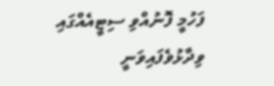ފަހުމީ ފޮނުއްވި ސިޓީއެއްގައި ވިދާޅުވެފައިވަނީ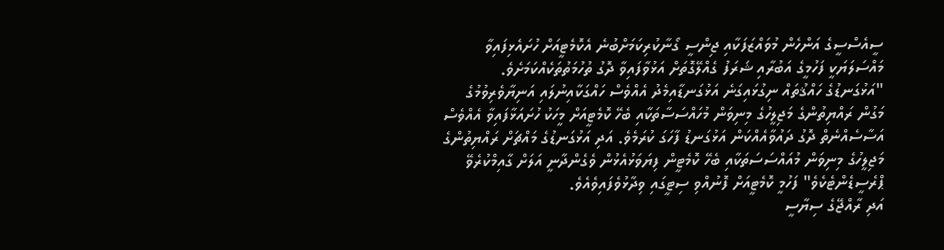ސީއެސްސީގެ އަންހެން މުވައްޒަފަކާއި ޖިންސީ ގޯނާކުރިކަމަށްބުނެ އެކޮމެޓީއަށް ހުށައެޅިފައިވާ މައްސަލަޔަކީ ފަހުމީގެ އަބުރާއި ޝަރަފު ގެއްލޭގޮތަށް އަޅުވާފައިވާ ދޮގު ތުހުމަތުތަކެއްކަމަށެވެ.
"އަޅުގަނޑުގެ ހައްޤުތައް ނިގުޅައިގަނެ އަޅުގަނޑާއިމެދު އެއްވެސް ހައްގަކާއިނުލައި އަނިޔާވެރިވުމުގެ މަގުން ރައްޔިތުންގެ މަޖިލީހުގެ މިނިވަން މުހައްސަސާތަކާއި ބެހޭ ކޮމެޓީއަށް މީހަކު ހުށައަޅާފައިވާ އެއްވެސް އަސާސެއްނެތް ދޮގު ދައުވާއެއްކަން އަޅުގަނޑު ފާހަގަ ކުރަމެވެ. އަދި އަޅުގަނޑުގެ މައްޗަށް ރައްޔިތުންގެ މަޖިލީހުގެ މިނިވަން މުއައްސަސަތަކާއި ބެހޭ ކޮމެޓީން ފިޔަވަޅުއެޅުން ވެގެންދާނީ އަލަށް ގާއިމްކުރެވޭ ޕްރެސީޑެންޓެކެވެ" ފަހުމީ ކޮމެޓީއަށް ފޮނުއްވި ސިޓީގައި ވިދާޅުވެފައިވެއެވެ.
އަދި ރާއްޖޭގެ ސިޔާސީ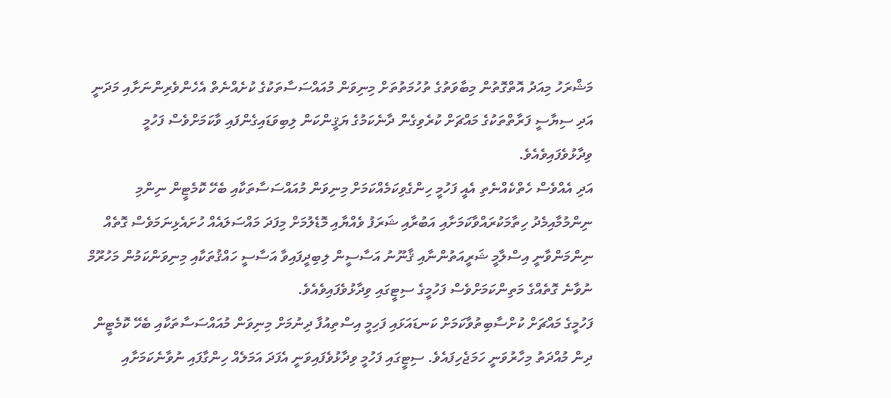މަޝްރަހު މިއަދު އޮތްގޮތުން މިބާވަތުގެ ތުހުމަތުތަށް މިނިވަން މުއައްސަސާތަކުގެ ކުށެއްނެތް އެހެންވެރިންނަށާއި މަދަނީ އަދި ސިޔާސީ ފަރާތްތަކުގެ މައްޗަށް ކުރެވިގެން ދާނެކަމުގެ ޔަޤީންކަން ލިބިވަޑައިގެންފައި ވާކަމަށްވެސް ފަހުމީ ވިދާޅުވެފައިވެއެވެ.
އަދި އެއްވެސް ހެތްކެއްނެތި އެއީ ފަހުމީ ހިންގެވިކަމެއްކަމަށް މިނިވަން މުއައްސަސާތަކާއި ބެހޭ ކޮމެޓީން ނިންމި ނިންމުމާއިމެދު ހިތާމަކުރައްވާކަމަށާއި އަބުރާއި ޝަރަފު ވެއްޔާއި މޮޑެލުމަށް މިފަދަ މައްސަލައެއް ހުށައެޅިނަމަވެސް ގޮތެއް ނިންމަންވާނީ އިސްލާމީ ޝަރީއަތުންނާއި ޤާނޫނު އަސާސީން ލިބިދީފައިވާ އަސާސީ ހައްޤުތަކާއި މިނިވަންކަމުން މަހުރޫމް ނުވާނެ ގޮތެއްގެ މަތިންކަމަށްވެސް ފަހުމީގެ ސިޓީގައި ވިދާޅުވެފައިވެއެވެ.
ފަހުމީގެ މައްޗަށް ކުށްސާބިތުވާކަމަށް ކަނޑައަޅައި ފަހިމީ އިސްތިއުފާ ދިނުމަށް މިނިވަން މުއައްސަސާތަކާއި ބެހޭ ކޮމެޓީން ދިން މުއްދަތު މިހާރުވަނީ ހަމަޖެހިފައެވެ. ސިޓީގައި ފަހުމީ ވިދާޅުވެފައިވަނީ އެފަދަ އަމަލެއް ހިންގާފައި ނުވާނެކަމަށާއި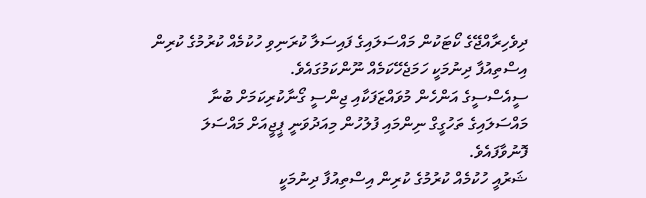ދިވެހިރާއްޖޭގެ ކޯޓަކުން މައްސަލައިގެ ފައިސަލާ ކުރަނިވި ހުކުމެއް ކުރުމުގެ ކުރިން އިސްތިއުފާ ދިނުމަކީ ހަމަޖެހޭކަމެއް ނޫންކަމުގައެވެ.
ސީއެސްސީގެ އަންހެން މުވައްޒަފަކާއި ޖިންސީ ގޯނާކުރިކަމަށް ބުނާ މައްސަލައިގެ ތަހުގީގް ނިންމައި ފުލުހުން މިއަދުވަނީ ޕީޖީއަށް މައްސަލަ ފޮނުވާފައެވެ.
ޝަރުއީ ހުކުމެއް ކުރުމުގެ ކުރިން އިސްތިއުފާ ދިނުމަކީ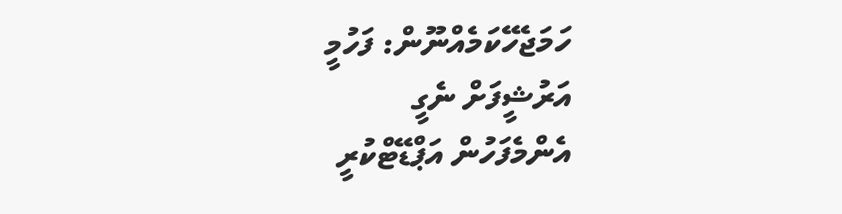ހަމަޖެހޭކަމެއްނޫން: ފަހުމީ
އަރުޝީފަށް ނެގީ
އެންމެފަހުން އަޕްޑޭޓްކުރީ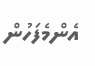އެންމެފަހުން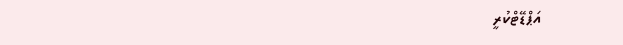އަޕްޑޭޓްކުރީ